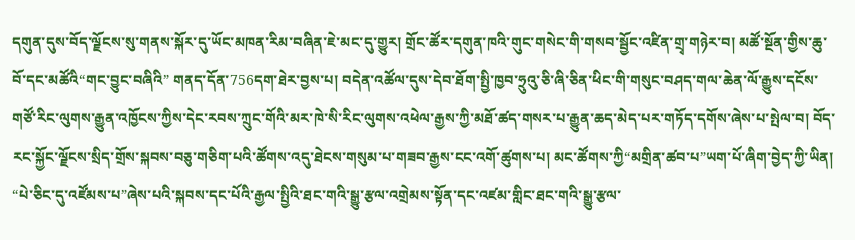དགུན་དུས་བོད་ལྗོངས་སུ་གནས་སྐོར་དུ་ཡོང་མཁན་རིམ་བཞིན་ཇེ་མང་དུ་གྱུར། གྲོང་ཚོར་དགུན་ཁའི་གུང་གསེང་གི་གསབ་སྦྱོང་འཛིན་གྲྭ་གཉེར་བ། མཚོ་སྔོན་གྱིས་ཆུ་བོ་དང་མཚོའི“གང་བྱུང་བཞིའི” གནད་དོན་756དག་ཐེར་བྱས་པ། བདེན་འཚོལ་དུས་དེབ་ཐོག་སྤྱི་ཁྱབ་ཧྲུའུ་ཅི་ཞི་ཅིན་ཕིང་གི་གསུང་བཤད་གལ་ཆེན་ལོ་རྒྱུས་དངོས་གཙོ་རིང་ལུགས་རྒྱུན་འཁྱོངས་ཀྱིས་དེང་རབས་ཀྲུང་གོའི་མར་ཁེ་སི་རིང་ལུགས་འཕེལ་རྒྱས་ཀྱི་མཐོ་ཚད་གསར་པ་རྒྱུན་ཆད་མེད་པར་གཏོད་དགོས་ཞེས་པ་སྤེལ་བ། བོད་རང་སྐྱོང་ལྗོངས་སྲིད་གྲོས་སྐབས་བཅུ་གཅིག་པའི་ཚོགས་འདུ་ཐེངས་གསུམ་པ་གཟབ་རྒྱས་ངང་འགོ་ཚུགས་པ། མང་ཚོགས་ཀྱི“མགྲིན་ཚབ་པ”ཡག་པོ་ཞིག་བྱེད་ཀྱི་ཡིན། “པེ་ཅིང་དུ་འཛོམས་པ”ཞེས་པའི་སྐབས་དང་པོའི་རྒྱལ་སྤྱིའི་ཐང་གའི་སྒྱུ་རྩལ་འགྲེམས་སྟོན་དང་འཛམ་གླིང་ཐང་གའི་སྒྱུ་རྩལ་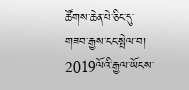ཚོགས་ཆེན་པེ་ཅིང་དུ་གཟབ་རྒྱས་ངང་སྤེལ་བ། 2019ལོའི་རྒྱལ་ཡོངས་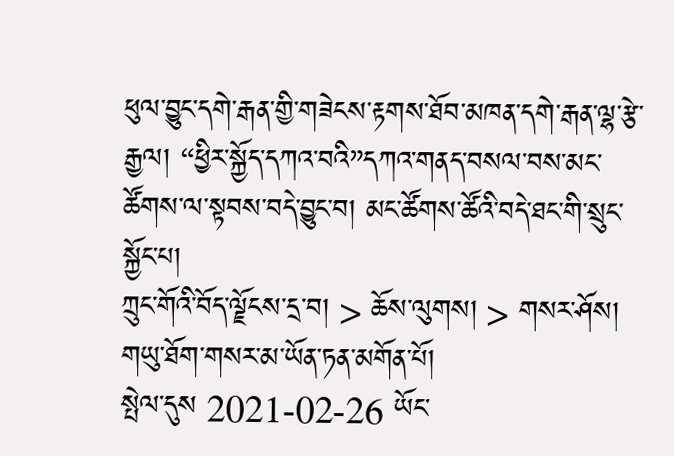ཕུལ་བྱུང་དགེ་རྒན་གྱི་གཟེངས་རྟགས་ཐོབ་མཁན་དགེ་རྒན་ལྷ་རྩེ་རྒྱལ། “ཕྱིར་སྐྱོད་དཀའ་བའི”དཀའ་གནད་བསལ་བས་མང་ཚོགས་ལ་སྟབས་བདེ་བྱུང་བ། མང་ཚོགས་ཚོའི་བདེ་ཐང་གི་སྲུང་སྐྱོང་པ།
ཀྲུང་གོའི་བོད་ལྗོངས་དྲ་བ། > ཆོས་ལུགས། > གསར་ཤོས།
གཡུ་ཐོག་གསར་མ་ཡོན་ཏན་མགོན་པོ།
སྤེལ་དུས 2021-02-26 ཡོང་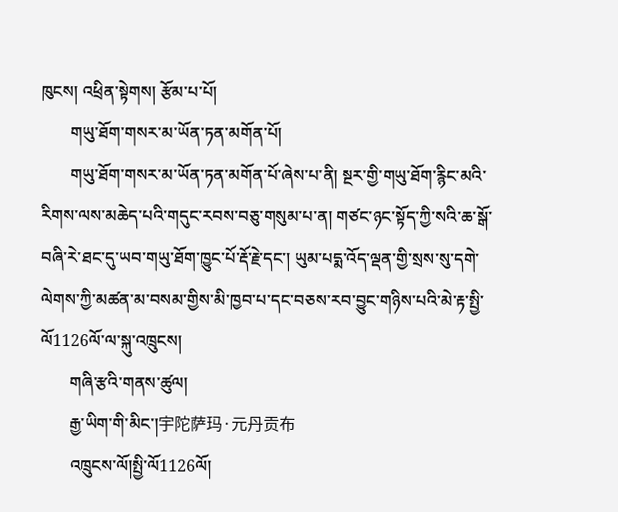ཁུངས། འཕྲིན་སྟེགས། རྩོམ་པ་པོ།
       གཡུ་ཐོག་གསར་མ་ཡོན་ཏན་མགོན་པོ།
       གཡུ་ཐོག་གསར་མ་ཡོན་ཏན་མགོན་པོ་ཞེས་པ་ནི། སྔར་གྱི་གཡུ་ཐོག་རྙིང་མའི་རིགས་ལས་མཆེད་པའི་གདུང་རབས་བཅུ་གསུམ་པ་ན། གཙང་ཉང་སྟོད་ཀྱི་སའི་ཆ་སྒོ་བཞི་རེ་ཐང་དུ་ཡབ་གཡུ་ཐོག་ཁྱུང་པོ་རྡོ་རྗེ་དང་། ཡུམ་པདྨ་འོད་ལྡན་གྱི་སྲས་སུ་དགེ་ལེགས་ཀྱི་མཚན་མ་བསམ་གྱིས་མི་ཁྱབ་པ་དང་བཅས་རབ་བྱུང་གཉིས་པའི་མེ་རྟ་སྤྱི་ལོ1126ལོ་ལ་སྐུ་འཁྲུངས།
       གཞི་རྩའི་གནས་ཚུལ།
       རྒྱ་ཡིག་གི་མིང་།宇陀萨玛·元丹贡布
       འཁྲུངས་ལོ།སྤྱི་ལོ1126ལོ།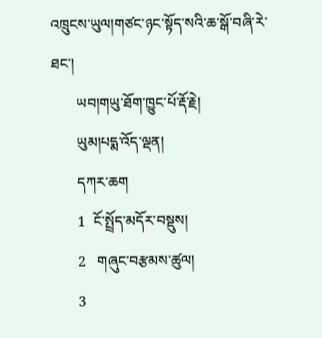འཁྲུངས་ཡུལ།གཙང་ཉང་སྟོད་སའི་ཆ་སྒོ་བཞི་རེ་ཐང་།
       ཡབ།གཡུ་ཐོག་ཁྱུང་པོ་རྡོ་རྗེ།
       ཡུམ།པདྨ་འོད་ལྡན།
       དཀར་ཆག
       1  ངོ་སྤྲོད་མདོར་བསྡུས།
       2   གཞུང་བརྩམས་ཚུལ།
       3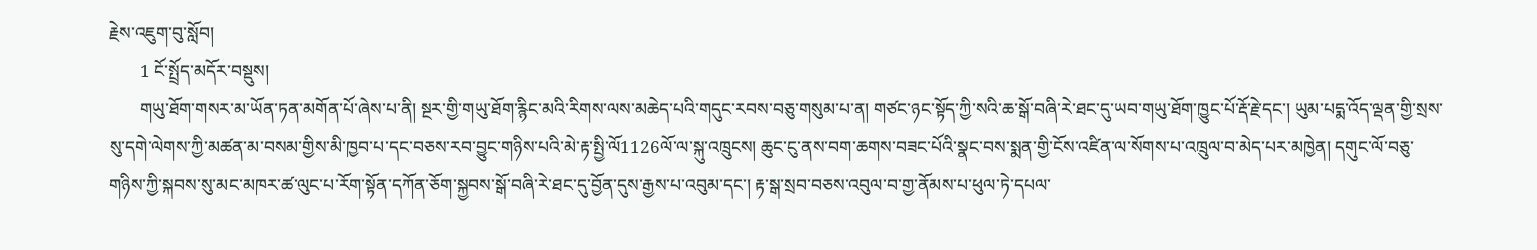རྗེས་འཇུག་བུ་སློབ།
       1 ངོ་སྤྲོད་མདོར་བསྡུས།
       གཡུ་ཐོག་གསར་མ་ཡོན་ཏན་མགོན་པོ་ཞེས་པ་ནི། སྔར་གྱི་གཡུ་ཐོག་རྙིང་མའི་རིགས་ལས་མཆེད་པའི་གདུང་རབས་བཅུ་གསུམ་པ་ན། གཙང་ཉང་སྟོད་ཀྱི་སའི་ཆ་སྒོ་བཞི་རེ་ཐང་དུ་ཡབ་གཡུ་ཐོག་ཁྱུང་པོ་རྡོ་རྗེ་དང་། ཡུམ་པདྨ་འོད་ལྡན་གྱི་སྲས་སུ་དགེ་ལེགས་ཀྱི་མཚན་མ་བསམ་གྱིས་མི་ཁྱབ་པ་དང་བཅས་རབ་བྱུང་གཉིས་པའི་མེ་རྟ་སྤྱི་ལོ1126ལོ་ལ་སྐུ་འཁྲུངས། ཆུང་ངུ་ནས་བག་ཆགས་བཟང་པོའི་སྣང་བས་སྨན་གྱི་ངོས་འཛིན་ལ་སོགས་པ་འཁྲུལ་བ་མེད་པར་མཁྱེན། དགུང་ལོ་བཅུ་གཉིས་ཀྱི་སྐབས་སུ་མང་མཁར་ཚ་ལུང་པ་རོག་སྟོན་དཀོན་ཅོག་སྐྱབས་སྒོ་བཞི་རེ་ཐང་དུ་བྱོན་དུས་རྒྱས་པ་འབུམ་དང་། རྟ་སྒ་སྲབ་བཅས་འབུལ་བ་གྱ་ནོམས་པ་ཕུལ་ཏེ་དཔལ་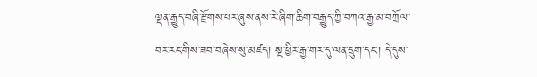ལྡན་རྒྱུད་བཞི་རྫོགས་པར་ཞུས་ནས་རེ་ཞིག་ཆིག་བརྒྱུད་ཀྱི་བཀའ་རྒྱ་མ་བཀྲོལ་བར་རང་གིས་ཟབ་བཞེས་སུ་མཛད། སྔ་ཕྱིར་རྒྱ་གར་དུ་ལན་དྲུག་དང་། དེ་དུས་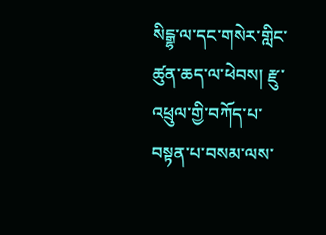སིངྒྷ་ལ་དང་གསེར་གླིང་ཚུན་ཆད་ལ་ཕེབས། རྫུ་འཕྲུལ་གྱི་བཀོད་པ་བསྟན་པ་བསམ་ལས་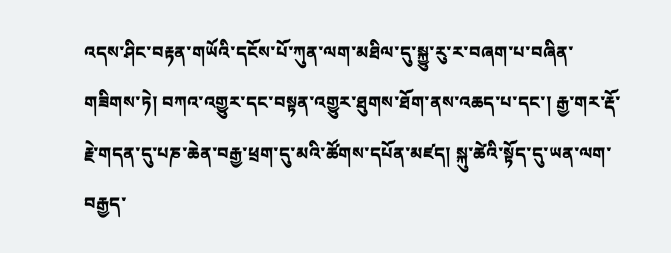འདས་ཤིང་བརྟན་གཡོའི་དངོས་པོ་ཀུན་ལག་མཐིལ་དུ་སྐྱུ་རུ་ར་བཞག་པ་བཞིན་གཟིགས་ཏེ། བཀའ་འགྱུར་དང་བསྟན་འགྱུར་ཐུགས་ཐོག་ནས་འཆད་པ་དང་། རྒྱ་གར་རྡོ་རྗེ་གདན་དུ་པཎ་ཆེན་བརྒྱ་ཕྲག་དུ་མའི་ཚོགས་དཔོན་མཛད། སྐུ་ཚེའི་སྟོད་དུ་ཡན་ལག་བརྒྱད་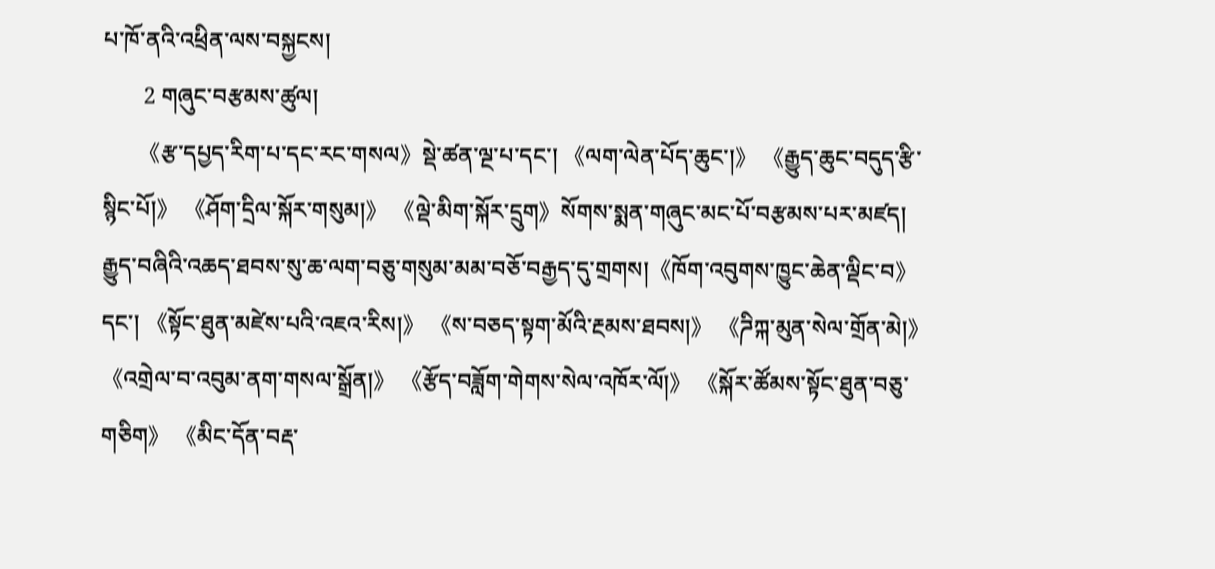པ་ཁོ་ནའི་འཕྲིན་ལས་བསྐྱངས།
       2 གཞུང་བརྩམས་ཚུལ།
       《རྩ་དཔྱད་རིག་པ་དང་རང་གསལ》སྡེ་ཚན་ལྔ་པ་དང་། 《ལག་ལེན་པོད་ཆུང་།》 《རྒྱུད་ཆུང་བདུད་རྩི་སྙིང་པོ།》 《ཤོག་དྲིལ་སྐོར་གསུམ།》 《ལྡེ་མིག་སྐོར་དྲུག》སོགས་སྨན་གཞུང་མང་པོ་བརྩམས་པར་མཛད། རྒྱུད་བཞིའི་འཆད་ཐབས་སུ་ཆ་ལག་བཅུ་གསུམ་མམ་བཅོ་བརྒྱད་དུ་གྲགས།《ཁོག་འབུགས་ཁྱུང་ཆེན་ལྡིང་བ》དང་། 《སྟོང་ཐུན་མཛེས་པའི་འཇའ་རིས།》 《ས་བཅད་སྟག་མོའི་རྔམས་ཐབས།》 《ཌིཀྐ་མུན་སེལ་གྲོན་མེ།》 《འགྲེལ་བ་འབུམ་ནག་གསལ་སྒྲོན།》 《རྩོད་བཟློག་གེགས་སེལ་འཁོར་ལོ།》 《སྐོར་ཚོམས་སྟོང་ཐུན་བཅུ་གཅིག》 《མིང་དོན་བརྡ་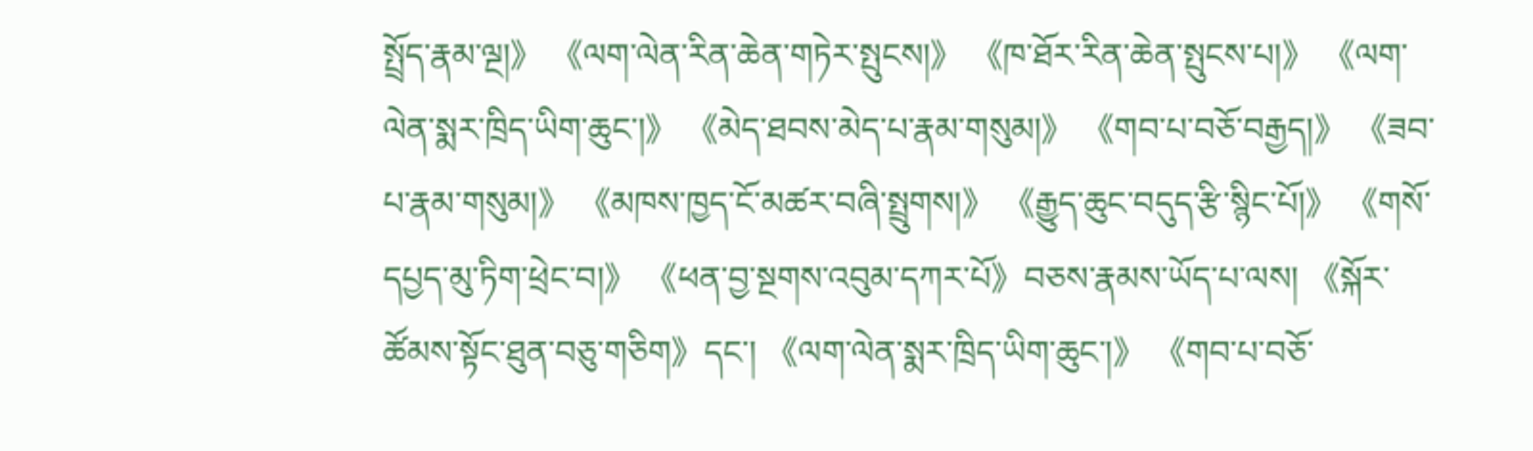སྤྲོད་རྣམ་ལྔ།》 《ལག་ལེན་རིན་ཆེན་གཏེར་སྤུངས།》 《ཁ་ཐོར་རིན་ཆེན་སྤུངས་པ།》 《ལག་ལེན་སྨར་ཁྲིད་ཡིག་ཆུང་།》 《མེད་ཐབས་མེད་པ་རྣམ་གསུམ།》 《གབ་པ་བཅོ་བརྒྱད།》 《ཟབ་པ་རྣམ་གསུམ།》 《མཁས་ཁྱད་ངོ་མཚར་བཞི་སྤྲུགས།》 《རྒྱུད་ཆུང་བདུད་རྩི་སྙིང་པོ།》 《གསོ་དཔྱད་མུ་ཏིག་ཕྲེང་བ།》 《ཕན་བྱ་སྔགས་འབུམ་དཀར་པོ》བཅས་རྣམས་ཡོད་པ་ལས། 《སྐོར་ཚོམས་སྟོང་ཐུན་བཅུ་གཅིག》དང་། 《ལག་ལེན་སྨར་ཁྲིད་ཡིག་ཆུང་།》 《གབ་པ་བཅོ་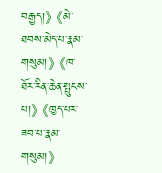བརྒྱད།》 《མེ་ཐབས་མེད་པ་རྣམ་གསུམ།》 《ཁ་ཐོར་རིན་ཆེན་སྤུངས་པ།》 《ཁྱད་པར་ཟབ་པ་རྣམ་གསུམ།》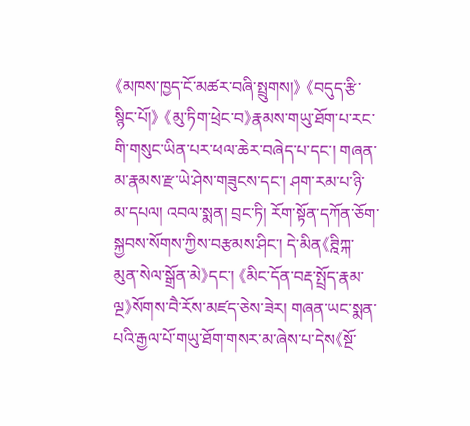《མཁས་ཁྱད་ངོ་མཚར་བཞི་སྤྲུགས།》 《བདུད་རྩི་སྙིང་པོ།》 《མུ་ཏིག་ཕྲེང་བ》རྣམས་གཡུ་ཐོག་པ་རང་གི་གསུང་ཡིན་པར་ཕལ་ཆེར་བཞེད་པ་དང་། གཞན་མ་རྣམས་རྫ་ཡེ་ཤེས་གཟུངས་དང་། ཤག་རམ་པ་ཉི་མ་དཔལ། འབལ་སྨན། བྲང་ཏི། རོག་སྟོན་དཀོན་ཅོག་སྐྱབས་སོགས་ཀྱིས་བརྩམས་ཤིང་། དེ་མིན《ཊྰིཀྐ་མུན་སེལ་སྒྲོན་མེ》དང་། 《མིང་དོན་བརྡ་སྤྲོད་རྣམ་ལྔ》སོགས་བཻ་རོས་མཛད་ཅེས་ཟེར། གཞན་ཡང་སྨན་པའི་རྒྱལ་པོ་གཡུ་ཐོག་གསར་མ་ཞེས་པ་དེས《སྔོ་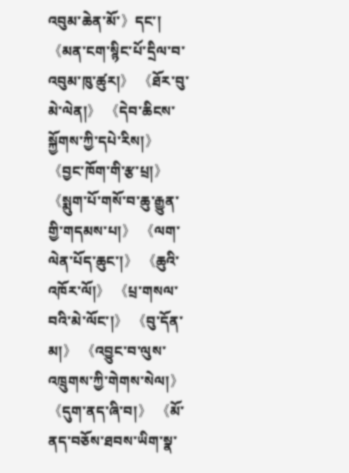འབུམ་ཆེན་མོ་》དང་། 《མན་ངག་སྙིང་པོ་དྲིལ་བ་འབུམ་ཁུ་ཚུར།》 《ཐོར་བུ་མེ་ལེན།》 《དེབ་ཆིངས་སྐྱོགས་ཀྱི་དཔེ་རིས།》 《བྱང་ཁོག་གི་རྩ་པྲ།》 《སྨུག་པོ་གསོ་བ་ཆུ་རྒྱུན་གྱི་གདམས་པ།》 《ལག་ལེན་པོད་ཆུང་།》 《ཆུའི་འཁོར་ལོ།》 《པྲ་གསལ་བའི་མེ་ལོང་།》 《བུ་དོན་མ།》 《འབྱུང་བ་ལུས་འཁྲུགས་ཀྱི་གེགས་སེལ།》 《དུག་ནད་ཞི་བ།》 《མོ་ནད་བཅོས་ཐབས་ཡིག་སྣ་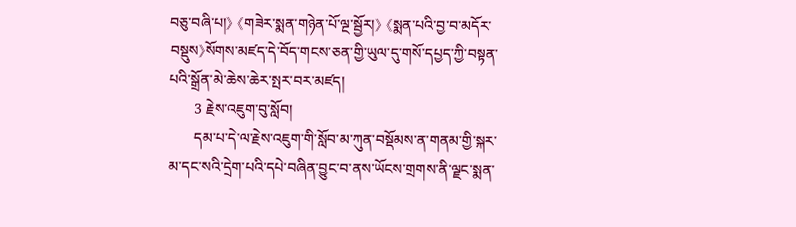བཅུ་བཞི་པ།》 《གཟེར་སྨན་གཉེན་པོ་ལྔ་སྦྱོར།》 《སྨན་པའི་བྱ་བ་མདོར་བསྡུས》སོགས་མཛད་དེ་བོད་གངས་ཅན་གྱི་ཡུལ་དུ་གསོ་དཔྱད་ཀྱི་བསྟན་པའི་སྒྲོན་མེ་ཆེས་ཆེར་སྤར་བར་མཛད།
       3 རྗེས་འཇུག་བུ་སློབ།
       དམ་པ་དེ་ལ་རྗེས་འཇུག་གི་སློབ་མ་ཀུན་བསྡོམས་ན་གནམ་གྱི་སྐར་མ་དང་སའི་དྲེག་པའི་དཔེ་བཞིན་བྱུང་བ་ནས་ཡོངས་གྲགས་ནི་ལྗང་སྨན་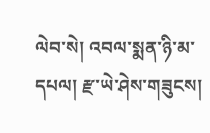ལེབ་སེ། འབལ་སྨན་ཉི་མ་དཔལ། རྫ་ཡེ་ཤེས་གཟུངས།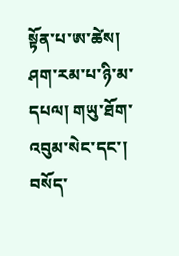སྟོན་པ་ཨ་ཚེས། ཤག་རམ་པ་ཉི་མ་དཔལ། གཡུ་ཐོག་འབུམ་སེང་དང་། བསོད་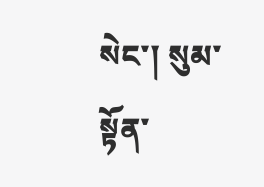སེང་། སུམ་སྟོན་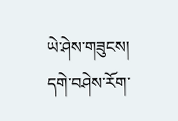ཡེ་ཤེས་གཟུངས། དགེ་བཤེས་རོག་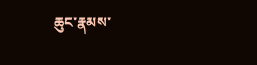ཆུང་རྣམས་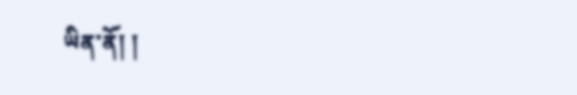ཡིན་ནོ། །